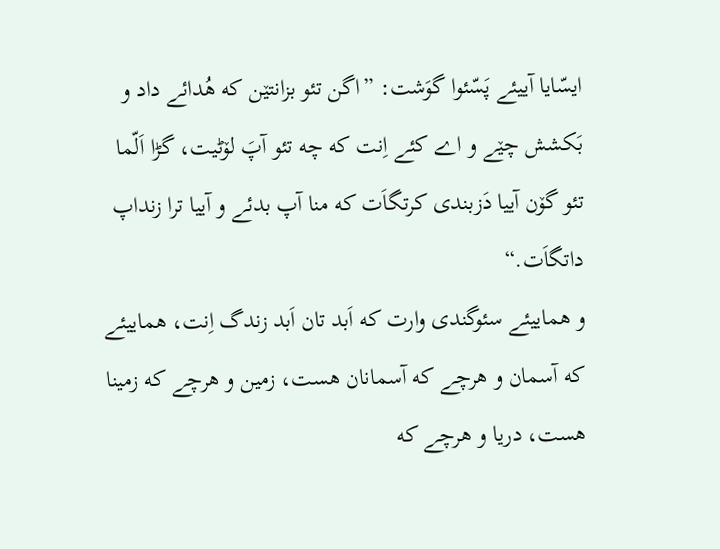ایسّایا آییئے پَسّئوا گوَشت: ”اگن تئو بزانتێن که هُدائے داد و بَکشش چێے و اے کئے اِنت که چه تئو آپَ لۆٹیت، گڑا اَلّما تئو گۆن آییا دَزبندی کرتگاَت که منا آپ بدئے و آییا ترا زنداپ داتگاَت.“
و هماییئے سئوگندی وارت که اَبد تان اَبد زندگ اِنت، هماییئے که آسمان و هرچے که آسمانان هست، زمین و هرچے که زمینا هست، دریا و هرچے که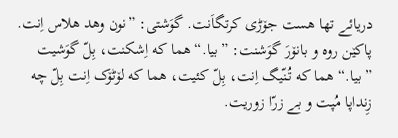دریائے تها هست جۆڑی کرتگاَنت. گوَشتی: ”نون وهد هلاس اِنت.
پاکێن روه و بانۆرَ گوَشنت: ”بیا.“ هما که اِشکنت، بِلّ گوَشیت ”بیا.“ هما که تُنّیگ اِنت، بِلّ کئیت، هما که لۆٹۆک اِنت بِلّ چه زِنداپا مُپت و بے زرّا زوریت.